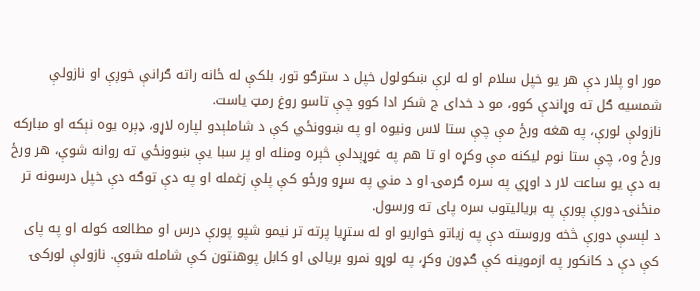مور او پلار دې هر یو خپل سلام او له لرې ښکولول خپل د سترګو تور، بلکې له ځانه راته ګرانې خوږې او نازولې شمسیه ګل ته وړاندې کوو، مو د خدای ج شکر ادا کوو چې تاسو روغ رمټ یاست.
نازولې لورې، په هغه ورځ مې چې ستا لاس ونیوه او په ښوونځي کې د شاملېدو لپاره لاړو، ډېره یوه نېکه او مبارکه ورځ وه، چې ستا نوم لیکنه مې وکړه او تا هم په غوړېدلې څېره ومنله او پر سبا یې ښوونځي ته روانه شوې، هر ورځ به دې یو ساعت لار د اوړي په سره ګرمۍ او د مني په سړو ورځو کې پلې زغمله او په دې توګه دې خپل درسونه تر منځنۍ دورې پورې په بریاليتوب سره پای ته ورسول.
د لېسې دورې څخه وروسته دې په زیاتو خواریو او له ستړیا پرته تر نیمو شپو پورې درس او مطالعه کوله او په پای کې دې د کانکور په ازموینه کې ګډون وکړ، په لوړو نمرو بریالی او کابل پوهنتون کې شامله شوې. نازولې لورکۍ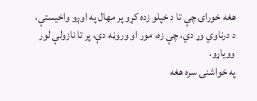هغه خوراۍ چې تا د خپلو زده کړو پر مهال په اوږو واخیستې، د درناوي وړ دي، چې زه، مور او وروڼه دې، پر تا نازولې لور وویاړو.
په خواشنۍ سره هغه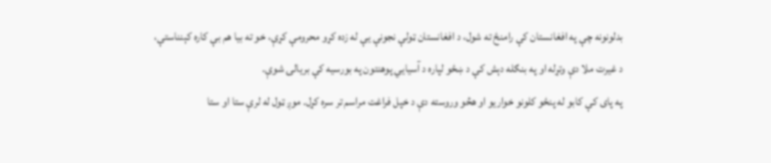بدلونونه چې په افغانستان کې رامنځ ته شول، د افغانستان ټولې نجونې یې له زده کړو محرومې کړې، خو ته بیا هم بې کاره کېنناستې، د غیرت ملا دې وتړله او په بنګله دېش کې د ښځو لپاره د آسیايي پوهنتون په بورسیه کې بریالۍ شوې.
په پای کې کابو له پنځو کلونو خواریو او هڅو وروسته دې د خپل فراغت مراسم تر سره کړل. موږ ټول له لرې ستا او ستا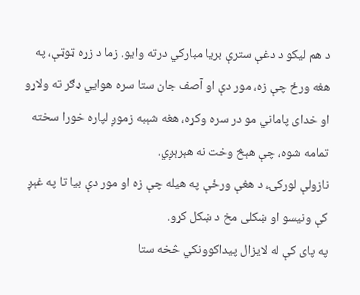د هم لیکو د دغې سترې بریا مبارکي درته وایو. زما د زړه ټوټې، په هغه ورځ چې زه، مور دې او آصف جان ستا سره هوايي ډګر ته ولاړو او خدای پاماني مو در سره وکړه، هغه شېبه زموږ لپاره خورا سخته تمامه شوه، چې هېڅ وخت نه هېرېږي.
نازولې لورکۍ، د هغې ورځې په هیله چې زه او مور دې بیا تا په غېږ کې ونیسو او ښکلی مخ د ښکل کړو.
په پای کې له لایزال پیداکوونکي څخه ستا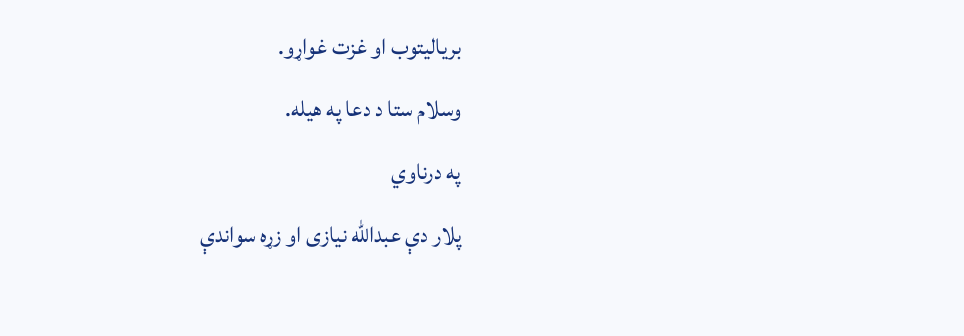بریالیتوب او غزت غواړو.
وسلام ستا د دعا په هیله.
په درناوي
پلار دې عبدالله نیازی او زړه سواندې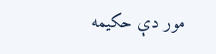مور دې حکیمه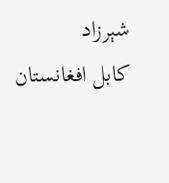شېرزاد
کابل افغانستان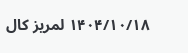۱۴۰۴/۱۰/۱۸ لمریز کال